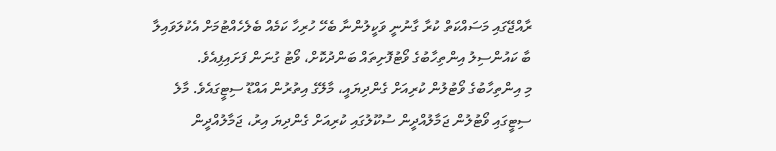ރާއްޖޭގައި މަސައްކަތް ކުރާ ގާނުނީ ވަކީލުންނާ ބެހޭ ހުރިހާ ކަމެއް ބެލެހެއްޓުމަށް އެކުލަވައިލާ ބާ ކައުންސިލު އިންތިހާބުގެ ވޯޓުފޮށިތައް ބަންދުކޮށް، ވޯޓު ގުނަން ފަށައިފިއެވެ.
މި އިންތިހާބުގެ ވޯޓުލުން ކުރިއަށް ގެންދިޔައީ، މާލޭގެ އިތުރުން އައްޑޫ ސިޓީގައެވެ. މާލެ ސިޓީގައި ވޯޓުލުން ޖަމާލުއްދީން ސުކޫލުގައި ކުރިއަށް ގެންދިޔަ އިރު، ޖަމާލުއްދީން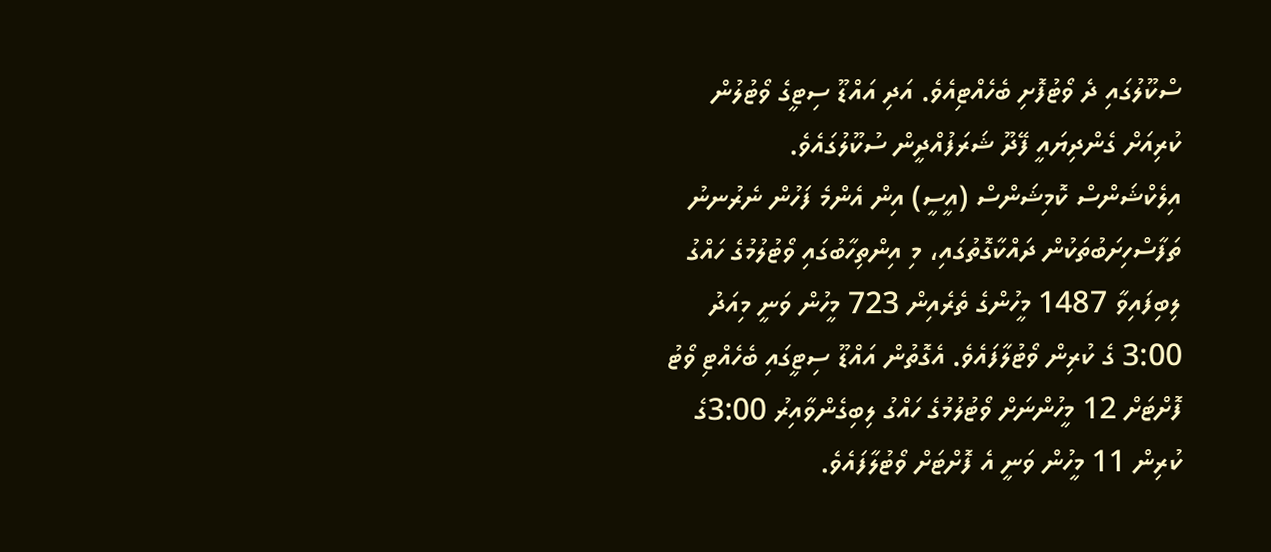ސްކޫލުގައި ދެ ވޯޓުފޮށި ބެހެއްޓިއެވެ. އަދި އައްޑޫ ސިޓީގެ ވޯޓުލުން ކުރިއަށް ގެންދިޔައީ ފޭދޫ ޝަރަފުއްދީން ސުކޫލުގައެވެ.
އިލެކްޝަންސް ކޮމިޝަންސް (އީސީ) އިން އެންމެ ފަހުން ނެރުނނު ތަފާސްހިށަބުތަކުން ދައްކާގޮތުގައި، މި އިންތިހާބުގައި ވޯޓުލުމުގެ ހައްގު ލިބިފައިވާ 1487 މީހުންގެ ތެރެއިން 723 މީހުން ވަނީ މިއަދު 3:00 ގެ ކުރިން ވޯޓުލާފައެވެ. އެގޮތުން އައްޑޫ ސިޓީގައި ބެހެއްޓި ވޯޓު ފޮށްޓަށް 12 މީހުންނަށް ވޯޓުލުމުގެ ހައްގު ލިބިގެންވާއިރު 3:00ގެ ކުރިން 11 މީހުން ވަނީ އެ ފޮށްޓަށް ވޯޓުލާފައެވެ.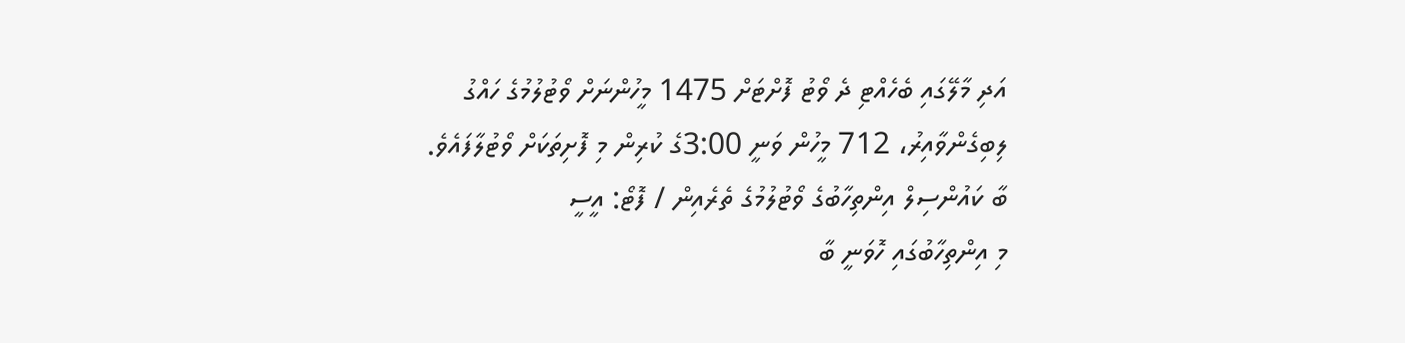އަދި މާލޭގައި ބެހެއްޓި ދެ ވޯޓު ފޮށްޓަށް 1475 މީހުންނަށް ވޯޓުލުމުގެ ހައްގު ލިބިގެންވާއިރު، 712 މީހުން ވަނީ 3:00ގެ ކުރިން މި ފޮށިތަކަށް ވޯޓުލާފައެވެ.
ބާ ކައުންސިލް އިންތިހާބުގެ ވޯޓުލުމުގެ ތެރެއިން / ފޮޓޯ: އީސީ
މި އިންތިހާބުގައި ހޮވަނީ ބާ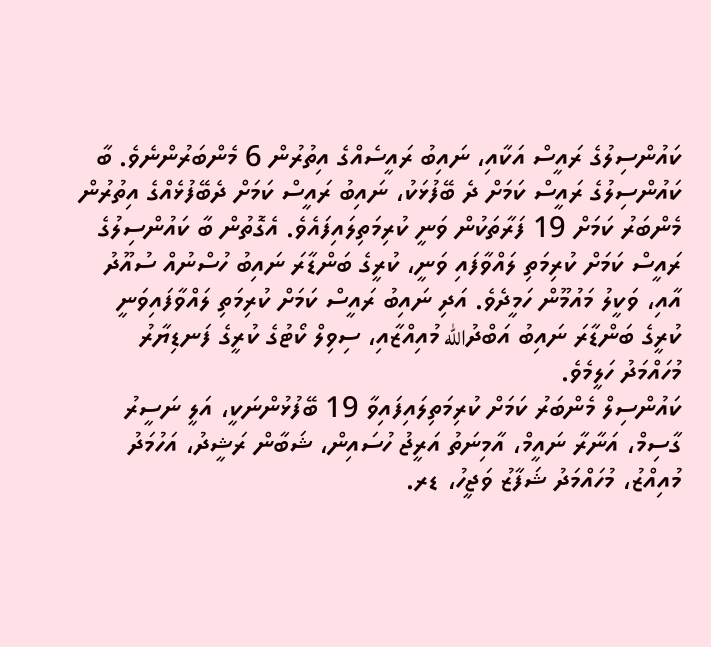ކައުންސިލުގެ ރައީސް އަކާއި، ނައިބު ރައީސެއްގެ އިތުރުން 6 މެންބަރުންނެވެ. ބާ ކައުންސިލުގެ ރައީސް ކަމަށް ދެ ބޭފުޅަކު، ނައިބު ރައީސް ކަމަށް ދެބޭފުޅެއްގެ އިތުރުން މެންބަރު ކަމަށް 19 ފަރާތަކުން ވަނީ ކުރިމަތިލައިފައެވެ. އެގޮތުން ބާ ކައުންސިލުގެ ރައީސް ކަމަށް ކުރިމަތި ލައްވާފައި ވަނީ، ކުރީގެ ބަންޑާރަ ނައިބު ހުސްނުއް ސުއޫދު އާއި، ވަކީލު މައުމޫން ހަމީދެވެ. އަދި ނައިބު ރައީސް ކަމަށް ކުރިމަތި ލައްވާފައިވަނީ ކުރީގެ ބަންޑާރަ ނައިބު އަބްދުالله މުއިއްޒާއި، ސިވިލް ކޯޓުގެ ކުރީގެ ފަނޑިޔާރު މުހައްމަދު ހަލީމެވެ.
ކައުންސިލް މެންބަރު ކަމަށް ކުރިމަތިލައިފައިވާ 19 ބޭފުޅުންނަކީ، އަލީ ނަސީރު ގާސިމް، އަނާރާ ނައީމް، އާމިނަތު އަރީޖު ހުސައިން، ޝަބާން ރަޝީދު، އަހުމަދު މުއިއްޒު، މުހައްމަދު ޝަފާޒު ވަޖީހު، ޑރ.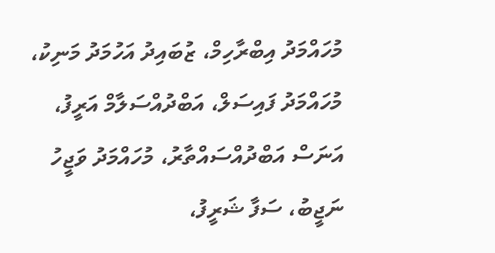މުހައްމަދު އިބްރާހިމް، ޒުބައިދު އަހުމަދު މަނިކު، މުހައްމަދު ފައިސަލް، އަބްދުއްސަލާމް އަރީފު، އަނަސް އަބްދުއްސައްތާރު، މުހައްމަދު ވަޖީހު ނަޖީބު، ސަފާ ޝަރީފު،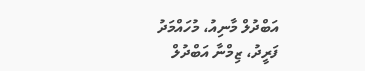އަބްދުލް މާނިއު، މުހައްމަދު ފަރީދު، ޒިމްނާ އަބްދުލް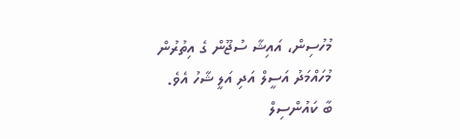މުހުސިން، އައިޝާ ސުޖޫން ގެ އިތުރުން މުހައްމަދު އަސީލް އަދި އަލީ ޝާހު އެވެ.
ބާ ކައުންސިލް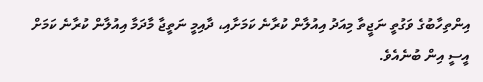އިންތިހާބުގެ ވަގުތީ ނަޖީތާ މިއަދު އިއުލާން ކުރާނެ ކަމަށާއި، ދާއިމީ ނަތީޖާ މާދަމާ އިއުލާން ކުރާނެ ކަމަށް އީސީ އިން ބުނެއެވެ.